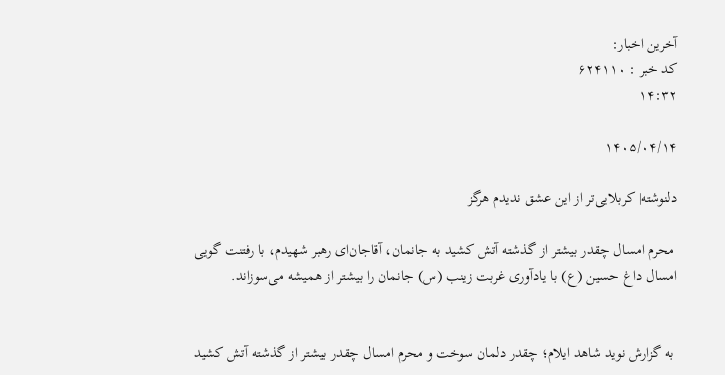آخرین اخبار:
کد خبر : ۶۲۴۱۱۰
۱۴:۳۲

۱۴۰۵/۰۴/۱۴

دلنوشته| کربلایی‌تر از این عشق ندیدم هرگز

 محرم امسال چقدر بیشتر از گذشته آتش کشید به جانمان، آقاجان‌ای رهبر شهیدم، با رفتنت گویی امسال داغ حسین (ع) با یادآوری غربت زینب (س) جانمان را بیشتر از همیشه می‌سوزاند.


 به گزارش نوید شاهد ایلام؛ چقدر دلمان سوخت و محرم امسال چقدر بیشتر از گذشته آتش کشید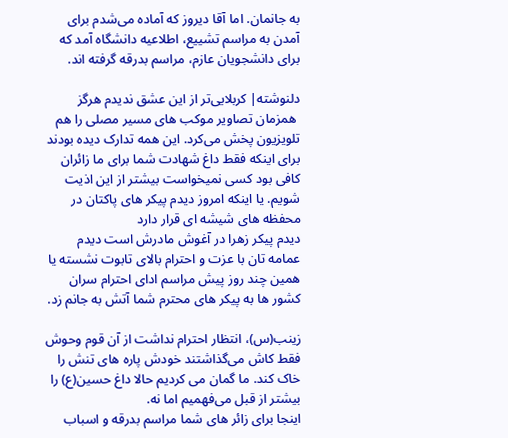به جانمان. اما آقا دیروز که آماده می‌شدم برای آمدن به مراسم تشییع، اطلاعیه دانشگاه آمد که برای دانشجویان عازم، مراسم بدرقه گرفته اند.

دلنوشته| کربلایی‌تر از این عشق ندیدم هرگز
 همزمان تصاویر موکب های مسیر مصلی را هم تلویزیون پخش می‌کرد. این همه تدارک دیده بودند برای اینکه فقط داغ شهادت شما برای ما زائران کافی بود کسی نمیخواست بیشتر از این اذیت شویم. یا اینکه امروز دیدم پیکر های پاکتان در محفظه های شیشه ای قرار دارد
دیدم پیکر زهرا در آغوش مادرش است دیدم عمامه تان با عزت و احترام بالای تابوت نشسته یا همین چند روز پیش مراسم ادای احترام سران کشور ها به پیکر های محترم شما آتش به جانم زد.

زینب(س)، انتظار احترام نداشت از آن قوم وحوش فقط کاش می‌گذاشتند خودش پاره های تنش را خاک کند. ما گمان می کردیم حالا داغ حسین(ع) را بیشتر از قبل می‌فهمیم اما نه.
اینجا برای زائر های شما مراسم بدرقه و اسباب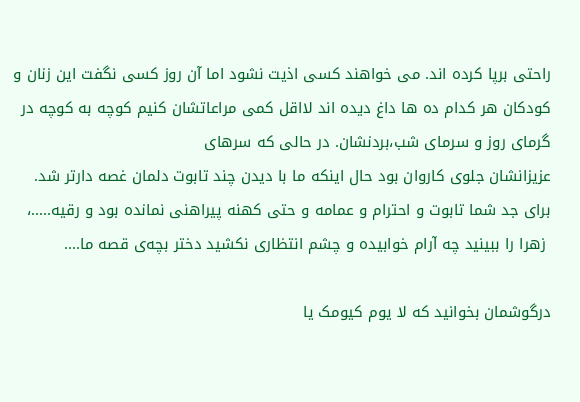راحتی برپا کرده اند. می خواهند کسی اذیت نشود اما آن روز کسی نگفت این زنان و کودکان هر کدام ده ها داغ دیده اند لااقل کمی مراعاتشان کنیم کوچه به کوچه در گرمای روز و سرمای شب،بردنشان. در حالی که سرهای
عزیزانشان جلوی کاروان بود حال اینکه ما با دیدن چند تابوت دلمان غصه دارتر شد.
برای جد شما تابوت و احترام و عمامه و حتی کهنه پیراهنی نمانده بود و رقیه.....،
 زهرا را ببینید چه آرام خوابیده و چشم انتظاری نکشید دختر بچه‌ی قصه ما‌‌....

درگوشمان بخوانید که لا یوم کیومک یا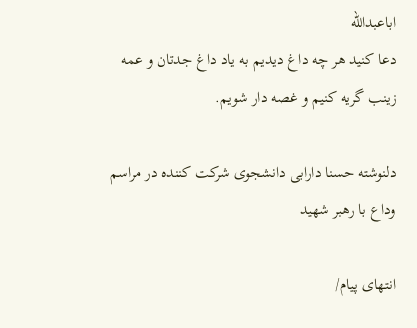اباعبدالله
دعا کنید هر چه داغ دیدیم به یاد داغ جدتان و عمه زینب گریه کنیم و غصه دار شویم.

دلنوشته حسنا دارابی دانشجوی شرکت کننده در مراسم وداع با رهبر شهید

انتهای پیام/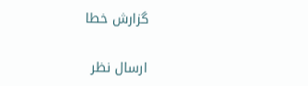گزارش خطا

ارسال نظر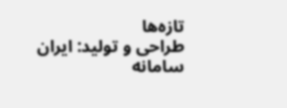تازه‌ها
طراحی و تولید: ایران سامانه